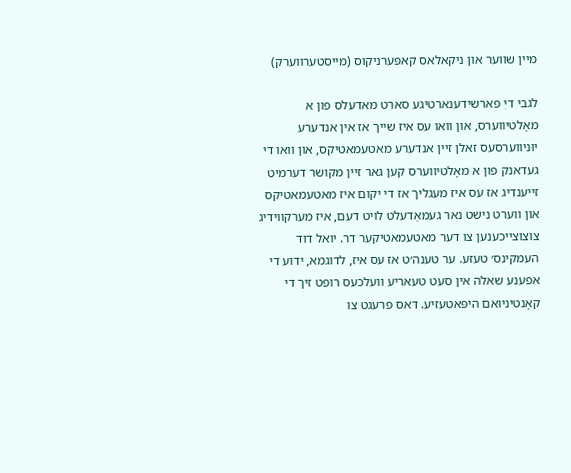מיין שווער און ניקאלאס קאפּערניקוס (מייסטערווערק)

לגבי דיִ פארשידענארטיגע סארט מאדעלס פון א מאָלטיווערס, און וואו עס איז שייך אז אין אנדערע יוּניווערסעס זאלן זיין אנדערע מאטעמאטיקס, און וואו די געדאנק פון א מאָלטיווערס קען גאר זיין מקושר דערמיט זייענדיג אז עס איז מעגליך אז די יקום איז מאטעמאטיקס און ווערט נישט נאר געמאַדעלט לויט דעם, איז מערקווידיג צוצוצייכענען צו דער מאטעמאטיקער דר. יואל דוד העמקינס׳ טעזע. ער טענה׳ט אז עס איז, לדוגמא, ידוע די אפענע שאלה אין סעט טעאריע וועלכעס רופט זיך די קאָנטיניוּאם היפּאטעזיע. דאס פרעגט צו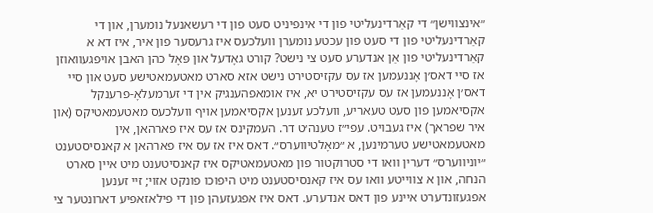״אינצווישן״ די קאַרדינעליטי פון די אינפיניט סעט פון די רעשאנעל נומערן, און די קאַרדינעליטי פון די סעט פון עכטע נומערן וועלכעס איז גרעסער פון איר, איז דא א קאַרדינעליטי פון אַן אנדערע סעט צי נישט? קורט גאָדעל און פּאָל כהן האבן אויפגעוואוזן אז סיי דאס׳ן אָננעמען אז עס עקזיסטירט נישט אזא סארט מאטעמאטישע סעט און סיי דאס׳ן אָננעמען אז עס עקזיסטירט יא, איז אומאפהענגיק אין די זערמעלאָ-פרענקל אקסיאמען פון סעט טעאריע, וועלכע זענען אקסיאמען אויף וועלכעס מאטעמאטיקס (און איר שפראך) איז געבויט. עפי״ז טענה׳ט דר. העמקינס אז עס איז פארהאן, אין מאטעמאטישע טערמינען, א ״מאָלטיווערס״. דאס איז אז עס איז פארהאן א קאנסיסטענט ״יוניווערס״ דערין וואו די סטרוקטור פון מאטעמאטיקס איז קאנסיטענט מיט איין סארט הנחה, און א צווייטע וואו עס איז קאנסיסטענט מיט היפוכו פונקט אזוי; זיי זענען אפגעזונדערט איינע פון דאס אנדערע. דאס איז אפגעזעהן פון די פילאזאפיע דארונטער צי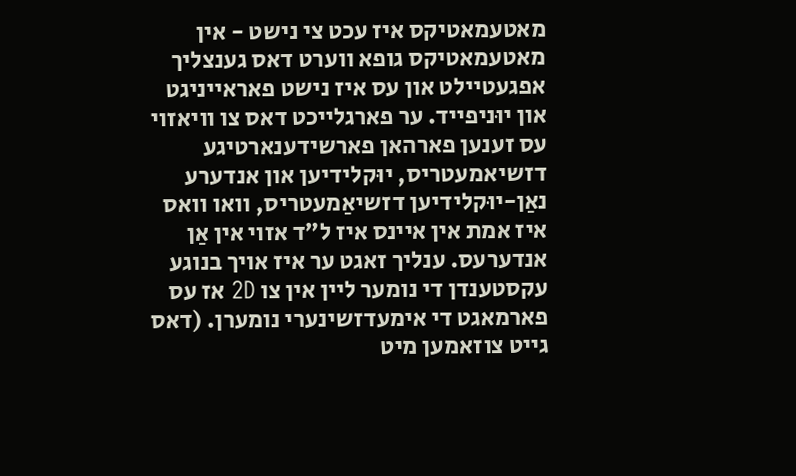מאטעמאטיקס איז עכט צי נישט - אין מאטעמאטיקס גופא ווערט דאס גענצליך אפגעטיילט און עס איז נישט פאראייניגט און יוּניפייד. ער פארגלייכט דאס צו וויאזוי עס זענען פארהאן פארשידענארטיגע דזשיאמעטריס, יוּקלידיען און אנדערע נאַן-יוּקלידיען דזשיאַמעטריס, וואו וואס איז אמת אין איינס איז ל״ד אזוי אין אַן אנדערעס. ענליך זאגט ער איז אויך בנוגע עקסטענדן די נומער ליין אין צו 2D אז עס פארמאגט די אימעדזשינערי נומערן. (דאס גייט צוזאמען מיט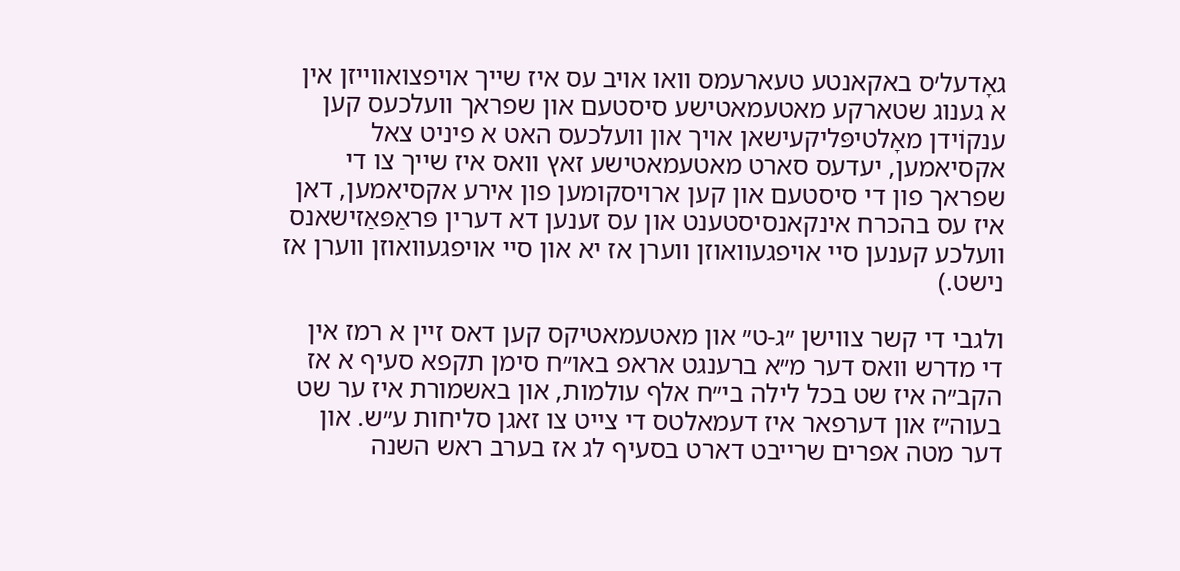גאָדעל׳ס באקאנטע טעארעמס וואו אויב עס איז שייך אויפצואווייזן אין א גענוג שטארקע מאטעמאטישע סיסטעם און שפראך וועלכעס קען ענקוֺידן מאָלטיפּליקעישאן אויך און וועלכעס האט א פיניט צאל אקסיאמען, יעדעס סארט מאטעמאטישע זאץ וואס איז שייך צו די שפראך פון די סיסטעם און קען ארויסקומען פון אירע אקסיאמען, דאן איז עס בהכרח אינקאנסיסטענט און עס זענען דא דערין פּראַפּאַזישאנס וועלכע קענען סיי אויפגעוואוזן ווערן אז יא און סיי אויפגעוואוזן ווערן אז נישט.)

ולגבי די קשר צווישן ״ג-ט״ און מאטעמאטיקס קען דאס זיין א רמז אין די מדרש וואס דער מ״א ברענגט אראפ באו״ח סימן תקפא סעיף א אז הקב״ה איז שט בכל לילה בי״ח אלף עולמות, און באשמורת איז ער שט בעוה״ז און דערפאר איז דעמאלטס די צייט צו זאגן סליחות ע״ש. און דער מטה אפרים שרייבט דארט בסעיף לג אז בערב ראש השנה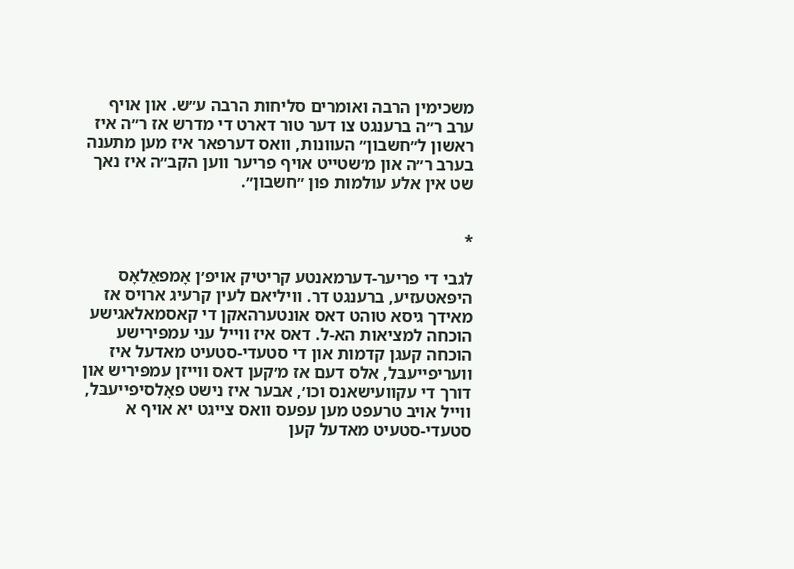משכימין הרבה ואומרים סליחות הרבה ע״ש. און אויף ערב ר״ה ברענגט צו דער טור דארט די מדרש אז ר״ה איז ראשון ל״חשבון״ העוונות, וואס דערפאר איז מען מתענה בערב ר״ה און מ׳שטייט אויף פריער ווען הקב״ה איז נאך שט אין אלע עולמות פון ״חשבון״.


*

לגבי די פריער-דערמאנטע קריטיק אויפ׳ן אָמפאַלאָס היפּאטעזיע, ברענגט דר. וויליאם לעין קרעיג ארויס אז מאידך גיסא טוהט דאס אונטערהאקן די קאסמאלאגישע הוכחה למציאות הא-ל. דאס איז ווייל עני עמפּירישע הוכחה קעגן קדמות און די סטעדי-סטעיט מאדעל איז וועריפייעבּל, אלס דעם אז מ׳קען דאס ווייזן עמפּיריש און דורך די עקוועישאנס וכו׳, אבער איז נישט פאָלסיפייעבּל, ווייל אויב טרעפט מען עפעס וואס צייגט יא אויף א סטעדי-סטעיט מאדעל קען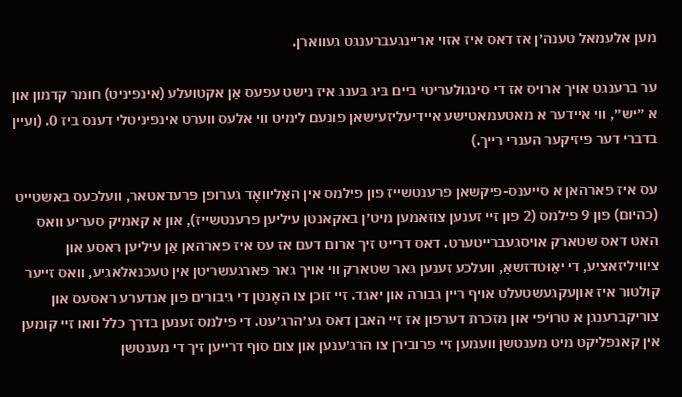מען אלעמאל טענה׳ן אז דאס איז אזוי אריינגעברענגט געווארן.

ער ברענגט אויך ארויס אז די סינגולעריטי ביים בּיג בּענג איז נישט עפעס אַן אקטועלע (אינפיניט) חומר קדמון און א ״יש״, ווי איידער א מאטעמאטישע איידיעליזעישאן פונעם לימיט ווי אלעס ווערט אינפיניטלי דענס ביז 0. (ועיין בדברי דער פיזיקער הענרי רייך.)

עס איז פארהאן א סייענס-פיקשאן פרענטשייז פון פילמס אין האַליוואָד גערופן פּרעדאטאר, וועלכעס באשטייט (כהיום) פון 9 פילמס (2 פון זיי זענען צוזאמען מיט׳ן באקאנטן עיליען פרענטשייז), און א קאמיק סעריע וואס האט דאס שטארק אויסגעברייטערט. דאס דרייט זיך ארום דעם אז עס איז פארהאן אַן עיליען ראסע און ציוויליזאציע, די יאַוּטדזשאַ, וועלכע זענען גאר שטארק ווי אויך גאר פארגעשריטן אין טעכנאלאגיע, וואס זייער קולטור איז אוןעקגעשטעלט אויף ריין גבורה און יאגד. זיי זוכן צו האָנטן די גיבורים פון אנדערע ראסעס און צוריקברענגן א טרוׂיפי און מזכרת דערפון אז זיי האבן דאס גע׳הרג׳עט. די פילמס זענען בדרך כלל וואו זיי קומען אין קאנפליקט מיט מענטשן וועמען זיי פרובירן צו הרג׳ענען און צום סוף דרייען זיך די מענטשן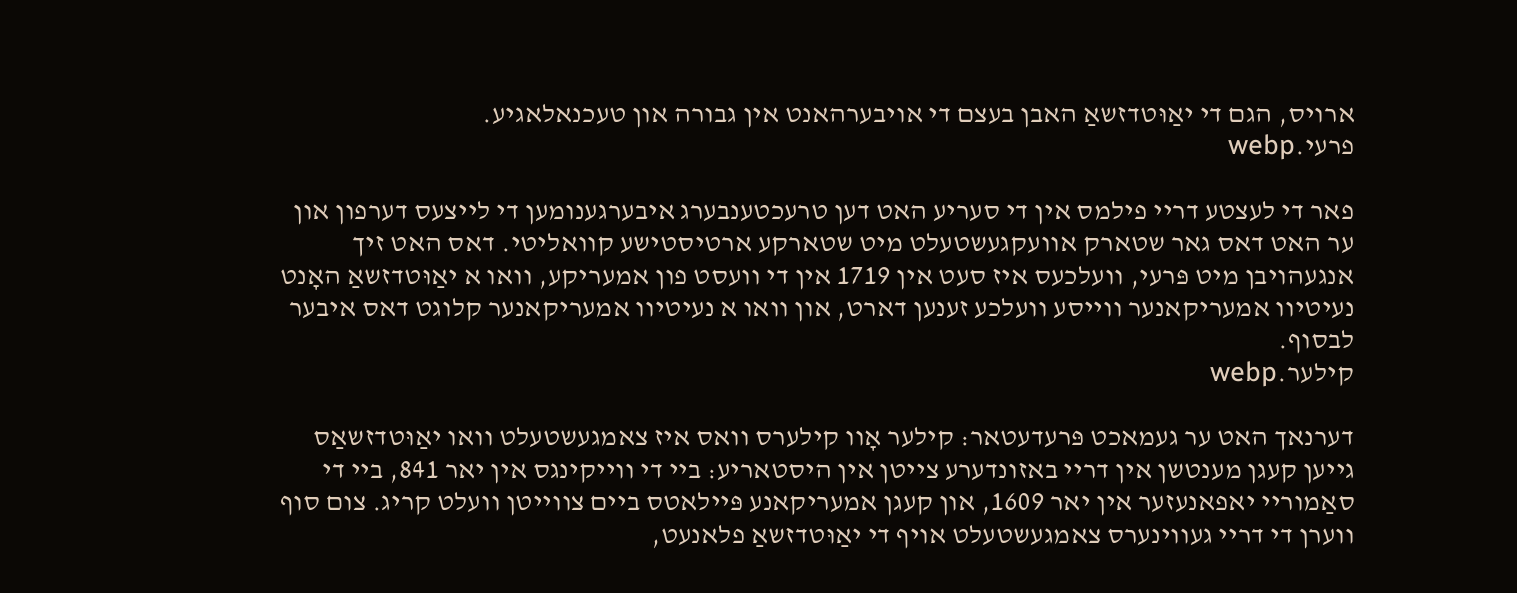ארויס, הגם די יאַוּטדזשאַ האבן בעצם די אויבערהאנט אין גבורה און טעכנאלאגיע.
פרעי.webp

פאר די לעצטע דריי פילמס אין די סעריע האט דען טרעכטענבערג איבערגענומען די לייצעס דערפון און ער האט דאס גאר שטארק אוועקגעשטעלט מיט שטארקע ארטיסטישע קוואליטי. דאס האט זיך אנגעהויבן מיט פּרעי, וועלכעס איז סעט אין 1719 אין די וועסט פון אמעריקע, וואו א יאַוּטדזשאַ האָנט נעיטיוו אמעריקאנער ווייסע וועלכע זענען דארט, און וואו א נעיטיוו אמעריקאנער קלוגט דאס איבער לבסוף.
קילער.webp

דערנאך האט ער געמאכט פּרעדעטאר: קילער אָוו קילערס וואס איז צאמגעשטעלט וואו יאַוּטדזשאַס גייען קעגן מענטשן אין דריי באזונדערע צייטן אין היסטאריע: ביי די ווייקינגס אין יאר 841, ביי די סאַמוריי יאפאנעזער אין יאר 1609, און קעגן אמעריקאנע פּיילאטס ביים צווייטן וועלט קריג. צום סוף ווערן די דריי געווינערס צאמגעשטעלט אויף די יאַוּטדזשאַ פלאנעט,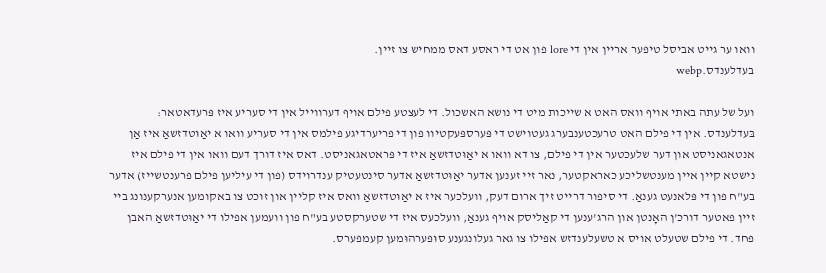וואו ער גייט אביסל טיפער אריין אין די lore פון אט די ראסע דאס ממחיש צו זיין.
בעדלענדס.webp

ועל של עתה באתי אויף וואס האט א שייכות מיט די נושא האשכול. די לעצטע פילם אויף דערווייל אין די סעריע איז פּרעדאטאר: בּעדלענדס. אין די פילם האט טרעכטענבערג געטוישט די פּערספּעקטיוו פון די פריערדיגע פילמס אין די סעריע וואו א יאַוּטדזשאַ איז אַן אנטאגאניסט און דער שלעכטער אין די פילם, צו דא וואו א יאַוּטדזשאַ איז די פּראטאגאניסט. דאס איז דורך דעם וואו אין די פילם איז נישטא קיין איין מענטשליכע כאראקטער, נאר זיי זענען אדער יאַוּטדזשאַ אדער סינטעטיק ענדרוידס (פון די עיליען פילם פרענטשייז) אדער בע"ח פון די פּלאנעט גענאַ. די סיפור דרייט זיך ארום דעק, וועלכער איז א יאַוּטדזשאַ וואס איז קליין און זוכט צו באקומען אנערקענונג ביי זיין פאטער דורכ'ן האָנטן און הרג'ענען די קאַליסק אויף גענאַ, וועלכעס איז די שטערקסטע בע"ח פון וועמען אפילו די יאַוּטדזשאַ האבן פחד. די פילם שטעלט אויס א טשעלענדזש אפילו צו גאר געלונגענע סוּפּערהוּמען קעמפערס.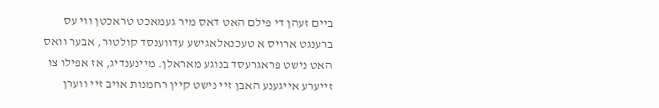ביים זעהן די פילם האט דאס מיר געמאכט טראכטן ווי עס ברענגט ארויס א טעכנאלאגישע עדווענסד קולטור, אבער וואס האט נישט פּראגרעסד בנוגע מאראלן. מיינענדיג, אז אפילו צו זייערע אייגענע האבן זיי נישט קיין רחמנות אויב זיי ווערן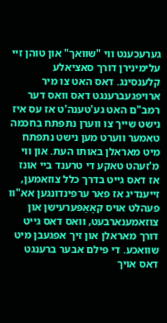גערעכענט ווי "שוואך" און טוהן זיי עלימינירן דורך סאציאלע קלענסינג. דאס האט צו מיר ארויפגעברענגט דאס וואס דער רמב"ם האט גע'טענה'ט אז עס איז נישט שייך צו ווערן נתפתח בחכמה טאמער ווערט מען נישט נתפתח מיט מאראלן באותו העת. און ווי מ'זעהט טאקע די טרענד ביי אונז אז דאס גייט בדרך כלל צוזאמען, זייענדיג אז פאר ערפינדונגען אא"וו פעהלט אויס קאָאַפּערעישן און צוזאמענארבעט, וואס דאס גייט דורך מאראלן און זיך אפגעבן מיט שוואכע. די פילם אבער ברענגט דאס אויך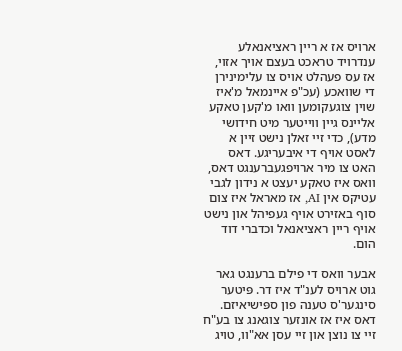ארויס אז א ריין ראציאנאלע ענדרויד טראכט בעצם אויך אזוי, אז עס פעהלט אויס צו עלימינירן די שוואכע (עכ"פ איינמאל מ'איז שוין צוגעקומען וואו מ'קען טאקע אליינס גיין ווייטער מיט חידושי מדע), כדי זיי זאלן נישט זיין א לאסט אויף די איבעריגע. דאס האט צו מיר ארויפגעברענגט דאס, וואס איז טאקע יעצט א נידון לגבי עטיקס אין AI, אז מאראל איז צום סוף באזירט אויף געפיהל און נישט אויף ריין ראציאנאל וכדברי דוד הום.

אבער וואס די פילם ברענגט גאר גוט ארויס לענ"ד איז דר. פּיטער סינגער'ס טענה פון ספּישיאיזם. דאס איז אז אונזער צוגאנג צו בע"ח זיי צו נוצן און זיי עסן אא"וו, טויג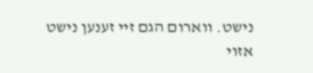נישט. ווארום הגם זיי זענען נישט אזוי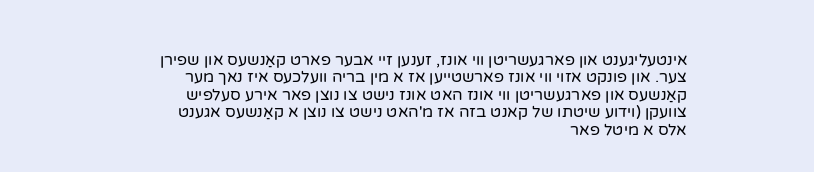אינטעליגענט און פארגעשריטן ווי אונז, זענען זיי אבער פארט קאַנשעס און שפירן צער. און פונקט אזוי ווי אונז פארשטייען אז א מין בריה וועלכעס איז נאך מער קאַנשעס און פארגעשריטן ווי אונז האט אונז נישט צו נוצן פאר אירע סעלפיש צוועקן (וידוע שיטתו של קאנט בזה אז מ'האט נישט צו נוצן א קאַנשעס אגענט אלס א מיטל פאר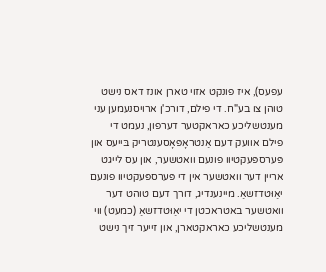עפעס), איז פונקט אזוי טארן אונז דאס נישט טוהן צו בע"ח. די פילם, דורכ'ן ארויסנעמען עני מענטשליכע כאראקטער דערפון, נעמט די פילם אוועק דעם אַנטראָפּאָסענטריק בּייעס און פּערספּעקטיוו פונעם וואטשער, און עס לייגט אריין דער וואטשער אין די פּערספּעקטיוו פונעם יאַוּטדזשאַ. מיינענדיג, דורך דעם טוהט דער וואטשער באטראכטן די יאַוּטדזשאַ (כמעט) ווי מענטשליכע כאראקטארן, און זייער זיך נישט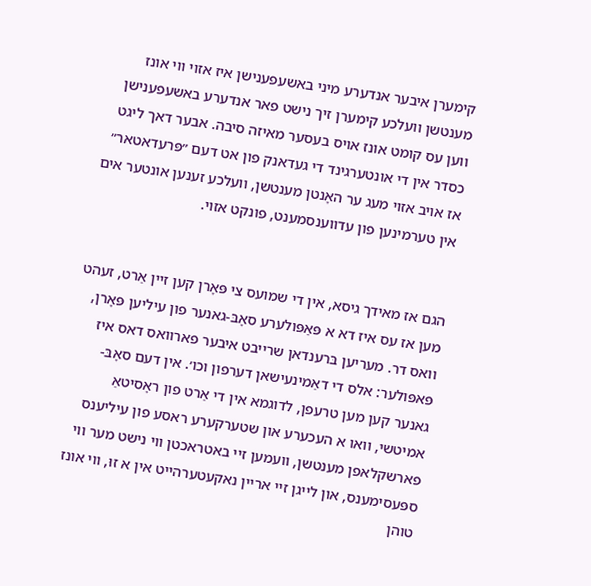קימערן איבער אנדערע מיני באשעפענישן איז אזוי ווי אונז מענטשן וועלכע קימערן זיך נישט פאר אנדערע באשעפענישן ווען עס קומט אונז אויס בעסער מאיזה סיבה. אבער דאך ליגט כסדר אין די אונטערגינד די געדאנק פון אט דעם ״פּרעדאטאר״ אז אויב אזוי מעג ער האָנטן מענטשן, וועלכע זענען אונטער אים אין טערמינען פון עדווענסמענט, פונקט אזוי.


הגם אז מאידך גיסא, אין די שמועס צי פּאָרן קען זיין אַרט, זעהט מען אז עס איז דא א פּאַפּולערע סאָבּ-גאנער פון עיליען פּאָרן, וואס דר. מעריען בּרענדאן שרייבט איבער פארוואס דאס איז פּאפּולער: אלס די דאַמינעישאן דערפון וכו׳. אין דעם סאָבּ-גאנער קען מען טרעפן, לדוגמא אין די אַרט פון ראָסיטאַ אמיטשי, וואו א העכערע און שטערקערע ראסע פון עיליענס פארשקלאפן מענטשן, וועמען זיי באטראכטן ווי נישט מער ווי ספּעסימענס, און לייגן זיי אריין נאקעטערהייט אין א זוּ, ווי אונז טוהן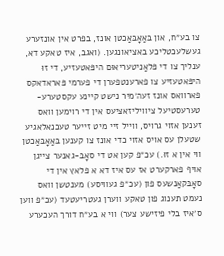צו בע״ח, און בּאַאָבּאַכטן אונז, בפרט אין אונזערע געשלעכטליכע באציאונגען. (ואגב, איז טאקע דא, ענליך צו די פּלאַניטעריאוּם היפּאטעזיע, די זוּ היפּאטעזיע צו פארענטפערן די פערמי פּאראדאקס פארוואס אונז זעה׳מיר נישט קיינע עקסטערע-טערעסטיעל ציוויליזאציעס אין די רוימען וואס זענען אזוי גרויס, ווייל זיי מיט זייער טעכנאלאגיע שטעלן עס אויס אזוי כדי אונז צו קענען בּאַאָבּאַכטן ווי אין א זוּ.) עכ״פ קען אט די סאָבּ-גאנער צייגן אויף פארקערט אז עס איז דא א פלאץ אין די סאָבּקאַנשעס פון (עכ״פ געוויסע) מענטשן וואס נעמט תענוג פון טאקע ווערן געטריעטעד (עכ״פ ווען ס׳איז בלי פיזישע צער) ווי א בע״ח דורך העכערע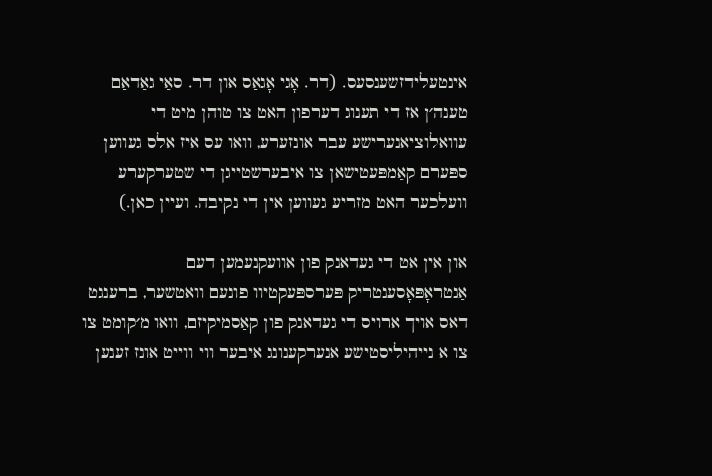אינטעלידזשענסעס. (דר. אָגי אָגאַס און דר. סאַי גאַדאַם טענה׳ן אז די תענוג דערפון האט צו טוהן מיט די עוואלוציאנערישע עבר אונזערע, וואו עס איז אלס געווען ספּערם קאַמפּעטישאן צו איבערשטייגן די שטערקערע וועלכער האט מזריע געווען אין די נקיבה. ועיין כאן.)

און אין אט די געדאנק פון אוועקנעמען דעם אַנטראָפּאָסענטריק פּערספּעקטיוו פונעם וואטשער, ברענגט דאס אויך ארויס די געדאנק פון קאַסמיקיזם, וואו מ׳קומט צו צו א נייהיליסטישע אנערקענונג איבער ווי ווייט אונז זענען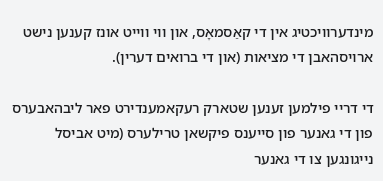מינדערוויכטיג אין די קאַסמאָס, און ווי ווייט אונז קענען נישט ארויסהאבן די מציאות (און די ברואים דערין).

די דריי פילמען זענען שטארק רעקאמענדירט פאר ליבהאבערס פון די גאנער פון סייענס פיקשאן טרילערס (מיט אביסל נייגונגען צו די גאנער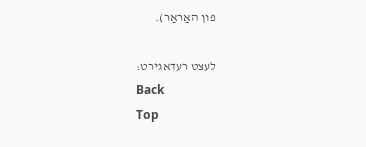פון האַראַר).

לעצט רעדאגירט:
Back
Top